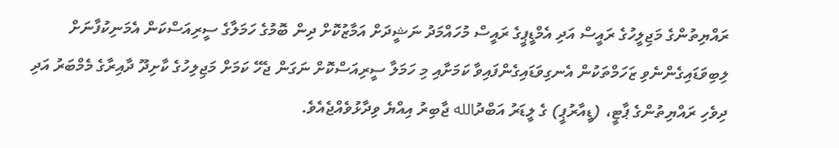ރައްޔިތުންގެ މަޖިލީހުގެ ރައީސް އަދި އެމްޑީޕީގެ ރައީސް މުހައްމަދު ނަޝީދަށް އަމާޒުކޮށް ދިން ބޮމުގެ ހަމަލާގެ ސީރިއަސްކަން އެމަނިކުފާނަށް ލިބިވަޑައިގެންނެވި ޒަހަމްތަކުން އެނގިވަޑައިގެންފައިވާ ކަމަށާއި މި ހަމަލާ ސީރިއަސްކޮށް ނަގަން ޖެހޭ ކަމަށް މަޖިލިހުގެ ކާށިދޫ ދާއިރާގެ މެމްބަރު އަދި ދިވެހި ރައްޔިތުންގެ ޕާޓީ، (ޑީއާރުޕީ) ގެ ލީޑަރު އަބްދުالله ޖާބިރު އިއްޔެ ވިދާޅުވެއްޖެއެވެ.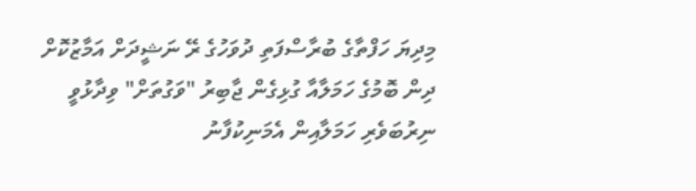މިދިޔަ ހަފްތާގެ ބުރާސްފަތި ދުވަހުގެ ރޭ ނަޝީދަށް އަމާޒުކޮށް ދިން ބޮމުގެ ހަމަލާއާ ގުޅިގެން ޖާބިރު "ވަގުތަށް" ވިދާޅުވީ ނިރުބަވެރި ހަމަލާއިން އެމަނިކުފާނު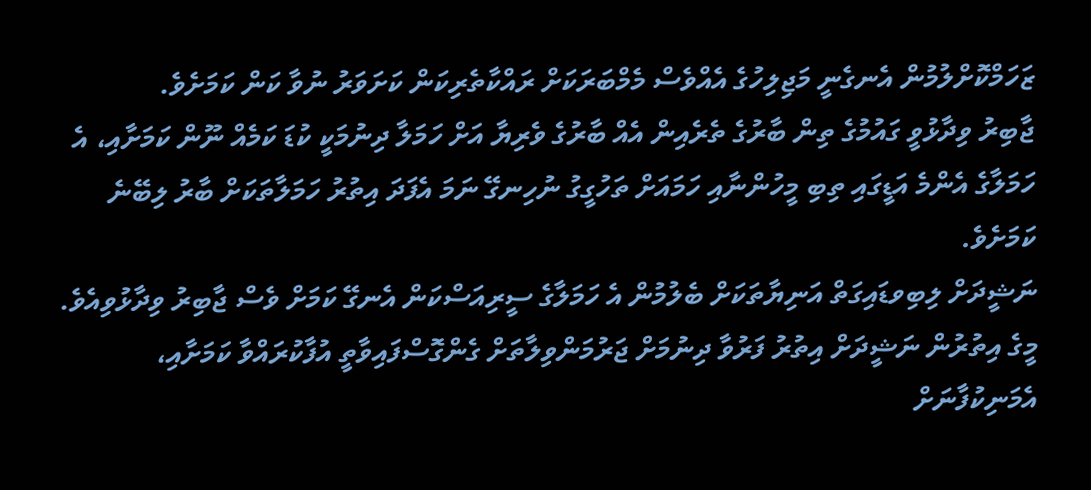ޒަހަމްކޮށްލުމުން އެނގެނީ މަޖިލިހުގެ އެއްވެސް މެމްބަރަކަށް ރައްކާތެރިކަން ކަށަވަރު ނުވާ ކަން ކަމަށެވެ.
ޖާބިރު ވިދާޅުވީ ގައުމުގެ ތިން ބާރުގެ ތެރެއިން އެއް ބާރުގެ ވެރިޔާ އަށް ހަމަލާ ދިނުމަކީ ކުޑަ ކަމެއް ނޫން ކަމަށާއި، އެ ހަމަލާގެ އެންމެ އަޑީގައި ތިބި މީހުންނާއި ހަމައަށް ތަހުގީގު ނުހިނގޭ ނަމަ އެފަދަ އިތުރު ހަމަލާތަކަށް ބާރު ލިބޭނެ ކަމަށެވެ.
ނަޝީދަށް ލިބިވޑައިގަތް އަނިޔާތަކަށް ބެލުމުން އެ ހަމަލާގެ ސީރިއަސްކަން އެނގޭ ކަމަށް ވެސް ޖާބިރު ވިދާޅުވިއެވެ. މީގެ އިތުރުން ނަޝީދަށް އިތުރު ފަރުވާ ދިނުމަށް ޖަރުމަންވިލާތަށް ގެންގޮސްފައިވާތީ އުފާކުރައްވާ ކަމަށާއި، އެމަނިކުފާނަށް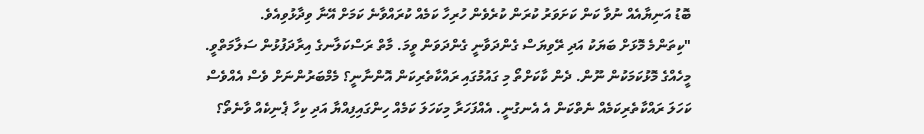ބޮޑު އަނިޔާއެއް ނުވާ ކަން ކަށަވަރު ކުރަން ކުރެވެން ހުރިހާ ކަމެއް ކުރައްވާނެ ކަމަށް އޭނާ ވިދާޅުވިއެވެ.
"ކިތަންމެ މޮޅަށް ބަޔަކު އަދި ރޭވިޔަސް ގެންދަވާނީ ގެންދަވަން ވީމަ. މާތް ރަސްކަލާނގެ އިރާދަފުޅުން ސަލާމަތްވީ. މީހެއްގެ މޮޅުކަމަކުން ނޫން. ދެން ކާކަށްތޯ މި ގައުމުގައި ރައްކާތެރިކަން އޮންނާނީ؟ މެމްބަރުންނަށް ވެސް އެއްވެސް ކަހަލަ ރައްކާތެރިކަމެއް ނެތްކަން އެ އެނގުނީ. އެއްފަހަރާ މިކަހަލަ ކަމެއް ހިންގައިފިއްޔާ އަދި ކިހާ ޕެނިކެއް ވާނެތޯ؟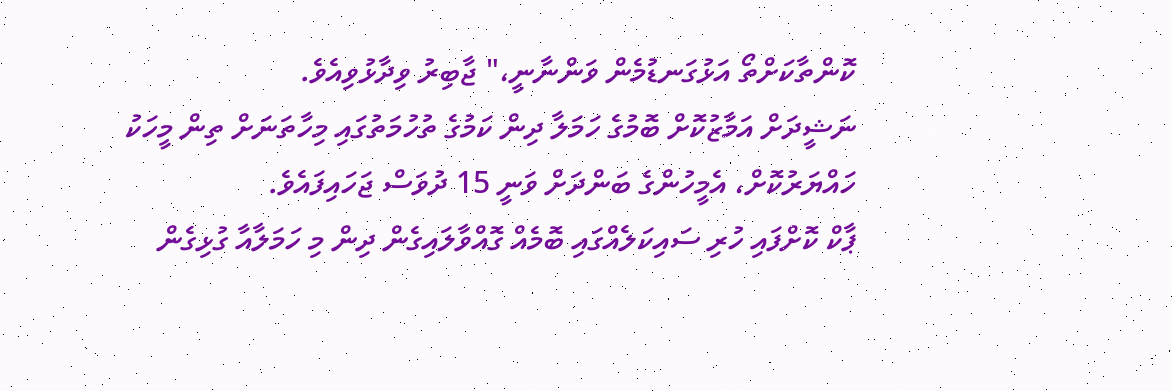ކޮންތާކަށްތޯ އަޅުގަނޑުމެން ވަންނާނީ،" ޖާބިރު ވިދާޅުވިއެވެ.
ނަޝީދަށް އަމާޒުކޮށް ބޮމުގެ ހަމަލާ ދިން ކަމުގެ ތުހުމަތުގައި މިހާތަނަށް ތިން މީހަކު ހައްޔަރުކޮށް، އެމީހުންގެ ބަންދަށް ވަނީ 15 ދުވަސް ޖަހައިފައެވެ.
ޕާކް ކޮށްފައި ހުރި ސައިކަލެއްގައި ބޮމެއް ގޮއްވާލައިގެން ދިން މި ހަމަލާއާ ގުޅިގެން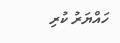ހައްޔަރު ކުރި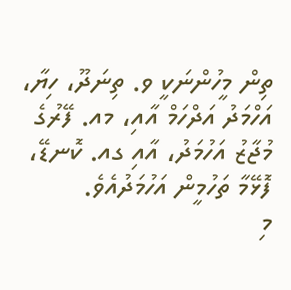ތިން މީހުންނަކީ ވ. ތިނަދޫ، ހިޔާ، އަހްމަދު އަދްހަމް އާއި، މއ. ފޭރުގެ މުޖާޒު އަހުމަދު، އާއި ގއ. ކޮނޑޭ، ފޮޅޭމާ ތަހުމީން އަހުމަދުއެވެ.
މި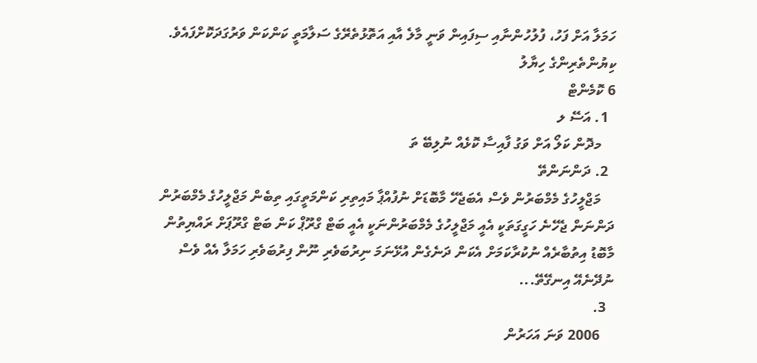ހަމަލާ އަށް ފަހު، ފުލުހުންނާއި ސިފައިން ވަނީ މާލެ އާއި އަތޮޅުތެރޭގެ ސަލާމަތީ ކަންކަން ވަރުގަދަކޮށްފައެވެ.
ކިޔުންތެރިންގެ ހިޔާލު
6 ކޮމެންޓް
  1. އަސޭ ލ
    މދޮން ކަލޯ އަށް ވަގު ފާއިސާ ކޮޅެއް ނުލިބޭ ތަ
  2. ދަންނަންތޭ
    މަޖްލީހުގެ މެމްބަރުން ވެސް އެބަޖެހޭ މާބޮޑަށް ނުފުއްޕާ މައިތިރި ކަންމަތީގައި ތިބެން މަޖްލީހުގެ މެމްބަރުން ދަންނަން ޖެހޭނެ ހަގީގަތަކީ އެއީ މަޖްލީހުގެ މެމްބަރުންނަކީ އެއީ ބަޓް ގްރޫޕް ކަން ބަޓް ގްރޫޕަށް ރައްޔިތުން މާބޮޑު އިތުބާރެއް ނުކުރާކަމަށް އެކަން ދަނެގެން އުޅޭނަމަ ނިރުބަވެރި ނޫން ފިރުބަވެރި ހަމަލާ އެއް ވެސް ނުދޭނެއޭ އިނގޭތޭ...
  3.
    2006 ވަނަ އަހަރުން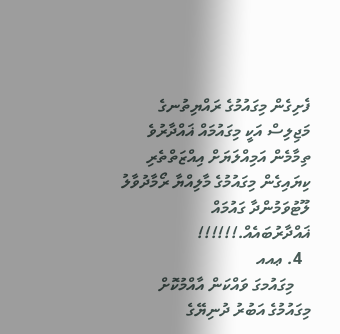ފެށިގެން މިގައުމުގެ ރައްޔިތުނގެ މަޖިލިސް އަކީ މިގައުމައް ޣައްދާރުވެ ތިމާމެން އަމިއްލަޔަށް އިއްޒަތްތެރި ކިޔައިގެން މިގައުމުގެ މާލިއްޔާ ރޯމާދުވާލު ލޫޓުވަމުންދާ ގައުމައް ޣައްދާރުބައެއް.!!!!!!
  4. ޢއއ
    މިގައުމގަ ވައްކަން އާއްމުކޮށް މިގައުމުގެ އަބުރު ދުނިޔޭގެ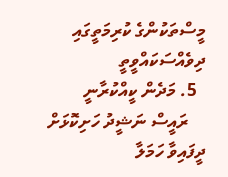މީސްތަކުންގެ ކުރިމަތީގައި ދިވެއްސަކައްވީތީ
  5. މަދެން ކީއްކުރާނީ
    ރައީސް ނަޝީދު ހަށިކޮޅަށް ދީފައިވާ ހަމަލާ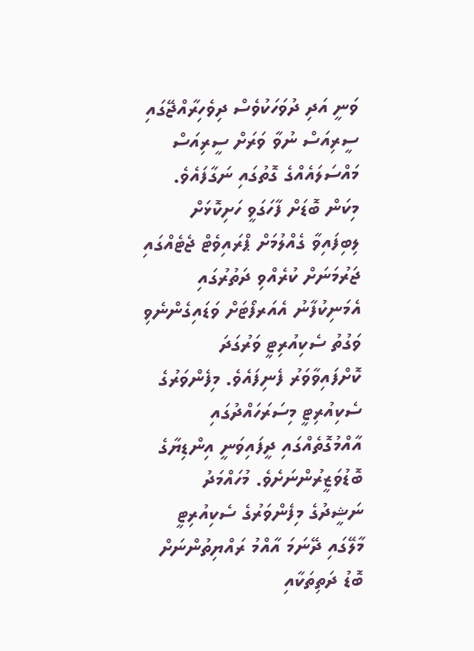ވަނީ އަދި ދުވަހަކުވެސް ދިވެހިރާއްޖޭގައި ސީރިއަސް ނުވާ ވަރަށް ސީރިއަސް މައްސަލައެއްގެ ގޮތުގައި ނަގާފައެވެ. މިކަން ބޮޑަށް ފާހަގަވީ ހަށިކޮޅަށް ލިބިފައިވާ ގެއްލުމަށް ޕްރައިވެޓް ޖެޓެއްގައި ޖަރުމަނަށް ކުރެއްވި ދަތުރުގައި އެމަނިކުފާނު އެއަރފޯޓަށް ވަޑައިގެންނެވި ވަގުތު ސެކިއުރިޓީ ވަރުގަދަ ކޮށްފައިވާވަރު ފެނިފައެވެ. މިފެންވަރުގެ ސެކިއުރިޓީ މިސަރަހައްދުގައި އާއްމުގޮތެއްގައި ދީފައިވަނީ އިންޑިޔާގެ ބޮޑުވަޒީރުންނަށެވެ. މުހައްމަދު ނަޝީދުގެ މިފެންވަރުގެ ސެކިއުރިޓީ މާލޭގައި ދޭނަމަ އާއްމު ރައްޔިތުންނަށް ބޮޑު ދަތިތަކާއި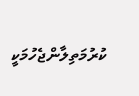ކުރުމަތިލާންޖެހުމަކީ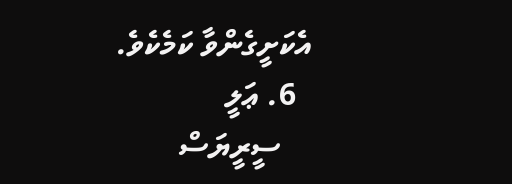އެކަށީގެންވާ ކަމެކެވެ.
  6. ޢަލީ
    ސީރީޔަސް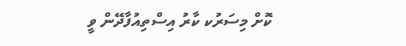ކޮށް މިސަރުކ ކާރު އިސްތިއުފާދޭން ވީ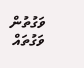ވަގުތުން ވަގުތައް